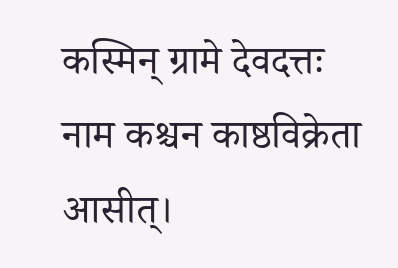कस्मिन् ग्रामे देवदत्तः नाम कश्चन काष्ठविक्रेता आसीत्।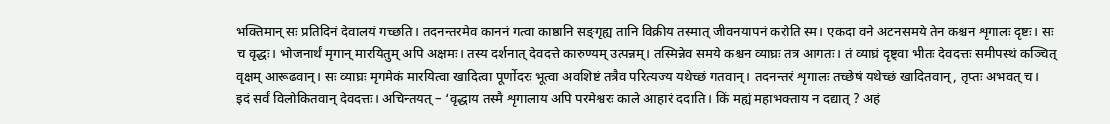भक्तिमान् सः प्रतिदिनं देवालयं गच्छति। तदनन्तरमेव काननं गत्वा काष्ठानि सङ्गृह्य तानि विक्रीय तस्मात् जीवनयापनं करोति स्म। एकदा वने अटनसमये तेन कश्चन शृगालः दृष्टः। सः च वृद्धः। भोजनार्थं मृगान् मारयितुम् अपि अक्षमः। तस्य दर्शनात् देवदत्ते कारुण्यम् उत्पन्नम्। तस्मिन्नेव समये कश्चन व्याघ्रः तत्र आगतः। तं व्याघ्रं दृष्ट्वा भीतः देवदत्तः समीपस्थं कञ्चित् वृक्षम् आरूढवान्। सः व्याघ्रः मृगमेकं मारयित्वा खादित्वा पूर्णोदरः भूत्वा अवशिष्टं तत्रैव परित्यज्य यथेच्छं गतवान्। तदनन्तरं शृगालः तच्छेषं यथेच्छं खादितवान्, तृप्तः अभवत् च।
इदं सर्वं विलोकितवान् देवदत्तः। अचिन्तयत् – ‘वृद्धाय तस्मै शृगालाय अपि परमेश्वरः काले आहारं ददाति। किं मह्यं महाभक्ताय न दद्यात् ? अहं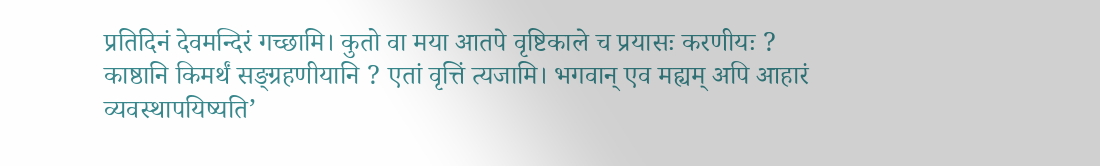प्रतिदिनं देवमन्दिरं गच्छामि। कुतो वा मया आतपे वृष्टिकाले च प्रयासः करणीयः ? काष्ठानि किमर्थं सङ्ग्रहणीयानि ? एतां वृत्तिं त्यजामि। भगवान् एव मह्यम् अपि आहारं व्यवस्थापयिष्यति’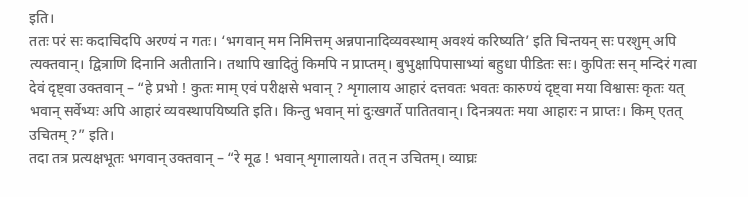इति।
ततः परं सः कदाचिदपि अरण्यं न गतः। ‘भगवान् मम निमित्तम् अन्नपानादिव्यवस्थाम् अवश्यं करिष्यति’ इति चिन्तयन् सः परशुम् अपि त्यक्तवान्। द्वित्राणि दिनानि अतीतानि। तथापि खादितुं किमपि न प्राप्तम्। बुभुक्षापिपासाभ्यां बहुधा पीडितः सः। कुपितः सन् मन्दिरं गत्वा देवं दृष्ट्वा उक्तवान् – “हे प्रभो ! कुतः माम् एवं परीक्षसे भवान् ? शृगालाय आहारं दत्तवतः भवतः कारुण्यं दृष्ट्वा मया विश्वासः कृतः यत् भवान् सर्वेभ्यः अपि आहारं व्यवस्थापयिष्यति इति। किन्तु भवान् मां दुःखगर्ते पातितवान्। दिनत्रयतः मया आहारः न प्राप्तः। किम् एतत् उचितम् ?” इति।
तदा तत्र प्रत्यक्षभूतः भगवान् उक्तवान् – “रे मूढ ! भवान् शृगालायते। तत् न उचितम्। व्याघ्रः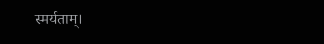स्मर्यताम्।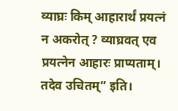व्याघ्रः किम् आहारार्थं प्रयत्नं न अकरोत् ? व्याघ्रवत् एव प्रयत्नेन आहारः प्राप्यताम्। तदेव उचितम्” इति।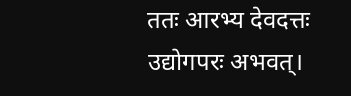ततः आरभ्य देवदत्तः उद्योगपरः अभवत्।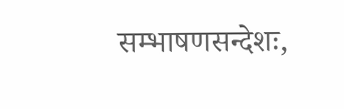सम्भाषणसन्देशः,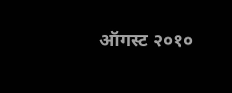ऑगस्ट २०१०